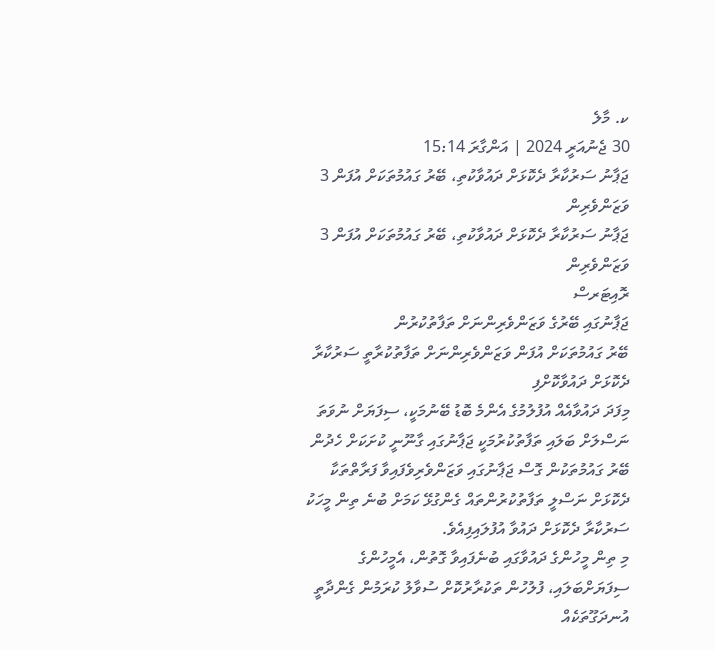ކ. މާލެ
30 ޖެނުއަރީ 2024 | އަންގާރަ 15:14
ޖަޕާނު ސަރުކާރާ ދެކޮޅަށް ދައުވާކުތި، ބޭރު ގައުމުތަކަށް އުފަން 3 ވަޒަންވެރިން
ޖަޕާނު ސަރުކާރާ ދެކޮޅަށް ދައުވާކުތި، ބޭރު ގައުމުތަކަށް އުފަން 3 ވަޒަންވެރިން
ރޮއިޓަރސް
ޖަޕާނުގައި ބޭރުގެ ވަޒަންވެރިންނަށް ތަފާތުކުރުން
ބޭރު ގައުމުތަކަށް އުފަން ވަޒަންވެރިންނަށް ތަފާތުކުރާތީ ސަރުކާރާ ދެކޮޅަށް ދައުވާކޮށްފި
މިފަދަ ދައުވާއެއް އުފުލުމުގެ އެންމެ ބޮޑު ބޭނުމަކީ، ސިފަޔަށް ނުވަތަ ނަސްލަށް ބަލައި ތަފާތުކުރުމަކީ ޖަޕާނުގައި ގާނޫނީ ކުށަކަށް ހެދުން
ބޭރު ގައުމުތަކުން ގޮސް ޖަޕާނުގައި ވަޒަންވެރިވެފައިވާ ފަރާތްތަކާ ދެކޮޅަށް ނަސްލީ ތަފާތުކުރުންތައް ގެންގުޅޭ ކަމަށް ބުނެ ތިން މީހަކު ސަރުކާރާ ދެކޮޅަށް ދައުވާ އުފުލައިފިއެވެ.
މި ތިން މީހުންގެ ދައުވާގައި ބުނެފައިވާ ގޮތުން، އެމީހުންގެ ސިފަޔަށްބަލައި، ފުލުހުން ތަކުރާރުކޮށް ސުވާލު ކުރަމުން ގެންދާތީ އުނދަގޫތަކެއް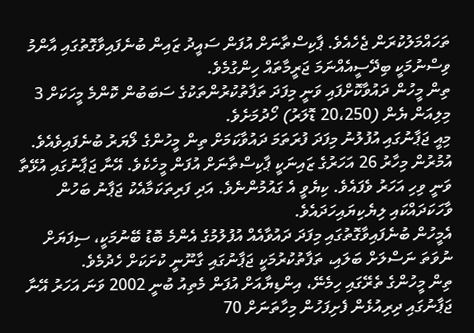ތަހައްމަލުކުރަން ޖެހެއެވެ. ޕާކިސްތާނަށް އުފަން ސައީދު ޒައިން ބުނެފައިވާގޮތުގައި އާންމު ވިސްނުމަކީ ބިދޭސީއެއްނަމަ ޖަރީމާތައް ހިންގުމެވެ.
ތިން މީހުން ދައުވާކޮށްފައި ވަނީ މިފަދަ ތަފާތުކުރުންތަކުގެ ސަބަބުން ކޮންމެ މީހަކަށް 3 މިލިއަން ޔެން (20،250 ޑޮލަރު) ހޯދުމަށެވެ.
މިއީ ޖަޕާނުގައި އުފުލުނު މިފަދަ ފުރަތަމަ ދައުވާކަމަށް ތިން މީހުންގެ ލޯޔަރު ބުނެފައިވެއެވެ.
އުމުރުން މިހާރު 26 އަހަރުގެ ޒައިނަކީ ޕާކިސްތާނަށް އުފަން މީހެކެވެ. އޭނާ ޖަޕާނުގައި އުޅޭތާ ވަނީ ވިހި އަހަރު ވެފައެވެ. ކިޔެވީ އެ ގައުމުންނެވެ. އަދި ފަރިތަކަމާއެކު ޖަޕާނު ބަހުން ވާހަކަދައްކައި ލިޔެކިޔައިހަދައެވެ.
އެމީހުން ބުނެފައިވާގޮތުގައި މިފަދަ ދައުވާއެއް އުފުލުމުގެ އެންމެ ބޮޑު ބޭނުމަކީ، ސިފަޔަށް ނުވަތަ ނަސްލަށް ބަލައި، ތަފާތުކުރުމަކީ ޖަޕާނުގައި ގާނޫނީ ކުށަކަށް ހެދުމެވެ.
ތިން މީހުންގެ ތެރޭގައި ހިމެނޭ، އިންޑިޔާއަށް އުފަން މެތިއު ބުނީ 2002 ވަނަ އަހަރު އޭނާ ޖަޕާނުގައި ދިރިއުޅެން ފެށިފަހުން މިހާތަނަށް 70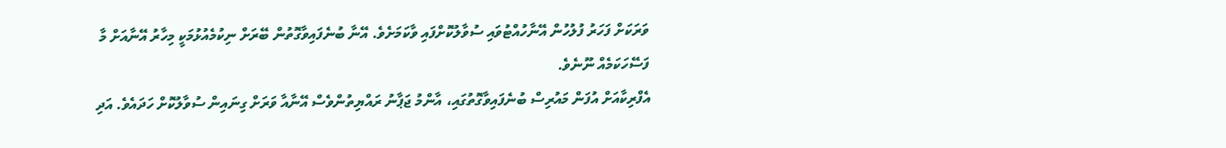ވަރަކަށް ފަހަރު ފުލުހުން އޭނާހުއްޓުވައި ސުވާލުކޮށްފައި ވާކަމަށެވެ. އޭނާ ބުނެފައިވާގޮތުން ބޭރަށް ނިކުމެއުޅުމަކީ މިހާރު އޭނާއަށް މާ ފަސޭހަކަމެއް ނޫނެވެ.
އެފްރިކާއަށް އުފަން މައުރިސް ބުނެފައިވާގޮތުގައި، އާންމު ޖަޕާނު ރައްޔިތުންވެސް އޭނާއާ ވަރަށް ގިނައިން ސުވާލުކޮށް ހަދައެވެ. އަދި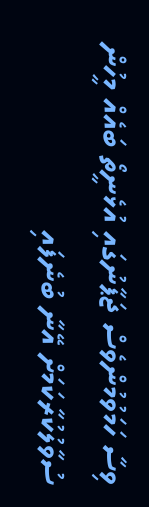ވިސާ ހަމަވުމުންވެސް ޖަޕާނުގައި އުޅެނީތޯ ބައެއް މީހުން ސުވާލުކުރާކަމަށް އޭނާ ބުނެފައި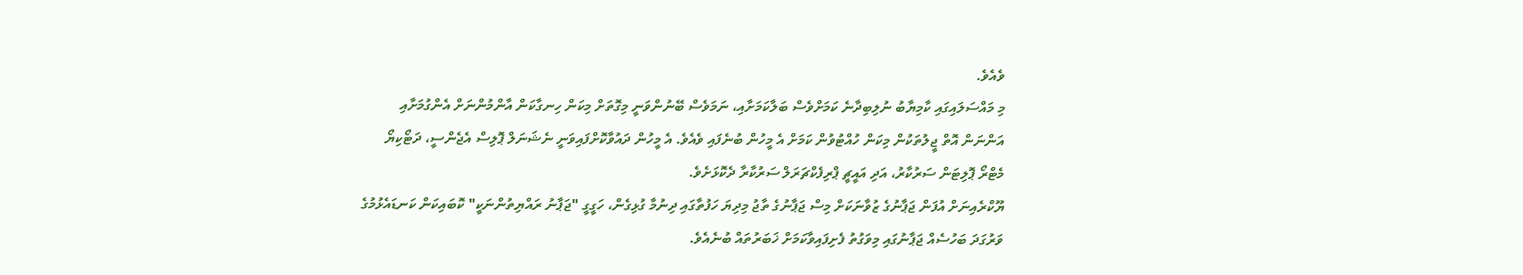ވެއެވެ.
މި މައްސަލައިގައި ކާމިޔާބު ނުލިބިދާނެ ކަމަށްވެސް ބަލާކަމަށާއި، ނަމަވެސް ބޭނުންވަނީ މިގޮތަށް މިކަން ހިނގާކަން އާންމުންނަށް އެންގުމަށާއި އަންނަން އޮތް ޖީލުތަކުން މިކަން ހުއްޓުވުން ކަމަށް އެ މީހުން ބުނެފައި ވެއެވެ. އެ މީހުން ދައުވާކޮށްފައިވަނީ ނެޝަނަލް ޕޮލިސް އެޖެންސީ، ދަޓޯކިޔޯ މެޓްރޯ ޕޮލިޓަން ސަރުކާރު، އަދި އައީޗީ ޕްރިފެކްޗަރަލް ސަރުކާރާ ދެކޮޅަށެވެ.
ޔޫކްރެއިނަށް އުފަން ޖަޕާނުގެ ޒުވާނަކަށް މިސް ޖަޕާނުގެ ތާޖު މިދިޔަ ހަފުތާގައި ދިނުމާ ގުޅިގެން، ހަގީގީ "ޖަޕާނު ރައްޔިތުންނަކީ" ކޮބައިކަން ކަނޑައެޅުމުގެ ވަރުގަދަ ބަހުސެއް ޖަޕާނުގައި މިވަގުތު ފެށިފައިވާކަމަށް ޚަބަރުތައް ބުނެއެވެ.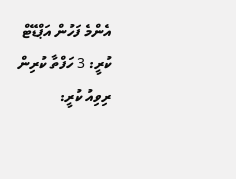އެންމެ ފަހުން އަޕްޑޭޓް ކުރީ: 3 ހަފްތާ ކުރިން
ރިވިއު ކުރީ: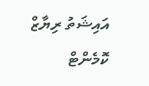އައިޝަތު ރިޔާޒް
ކޮމެންޓް